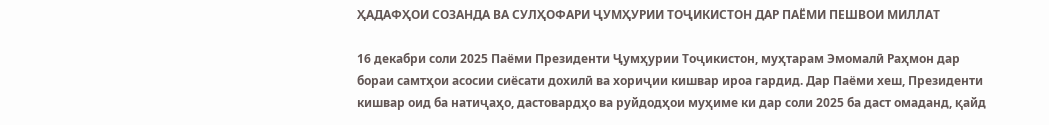ҲАДАФҲОИ СОЗАНДА ВА СУЛҲОФАРИ ҶУМҲУРИИ ТОҶИКИСТОН ДАР ПАЁМИ ПЕШВОИ МИЛЛАТ

16 декабри соли 2025 Паёми Президенти Ҷумҳурии Тоҷикистон, муҳтарам Эмомалӣ Раҳмон дар бораи самтҳои асосии сиёсати дохилӣ ва хориҷии кишвар ироа гардид. Дар Паёми хеш, Президенти кишвар оид ба натиҷаҳо, дастовардҳо ва руйдодҳои муҳиме ки дар соли 2025 ба даст омаданд, қайд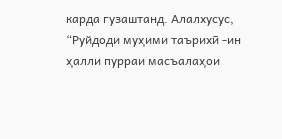карда гузаштанд. Алалхусус, “Руйдоди муҳими таърихӣ -ин ҳалли пурраи масъалаҳои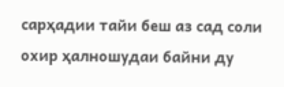сарҳадии тайи беш аз сад соли охир ҳалношудаи байни ду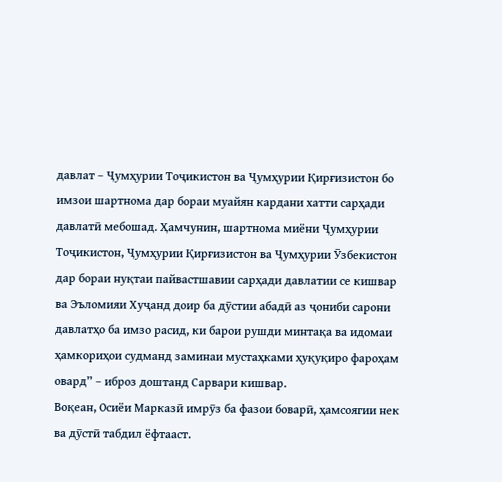давлат – Ҷумҳурии Тоҷикистон ва Ҷумҳурии Қирғизистон бо имзои шартнома дар бораи муайян кардани хатти сарҳади давлатӣ мебошад. Ҳамчунин, шартнома миёни Ҷумҳурии Тоҷикистон, Ҷумҳурии Қирғизистон ва Ҷумҳурии Ӯзбекистон дар бораи нуқтаи пайвастшавии сарҳади давлатии се кишвар ва Эъломияи Хуҷанд доир ба дӯстии абадӣ аз ҷониби сарони давлатҳо ба имзо расид, ки барои рушди минтақа ва идомаи ҳамкориҳои судманд заминаи мустаҳками ҳуқуқиро фароҳам овард” – иброз доштанд Сарвари кишвар.
Воқеан, Осиёи Марказӣ имрӯз ба фазои боварӣ, ҳамсоягии нек ва дӯстӣ табдил ёфтааст.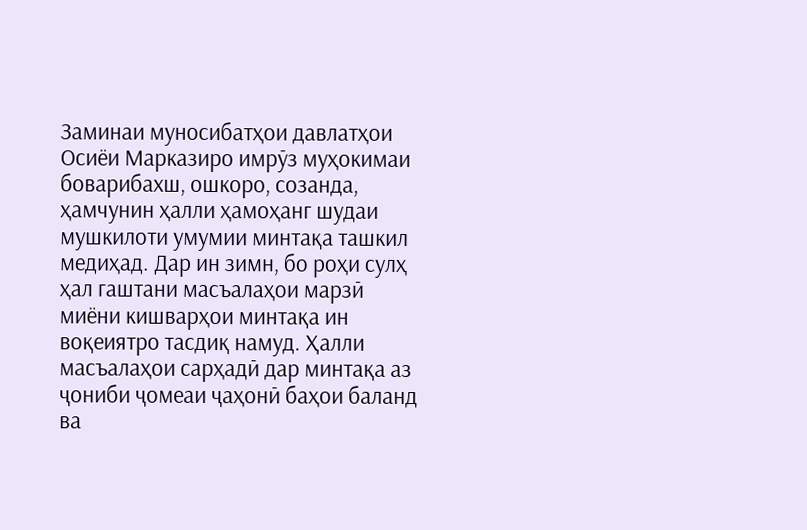Заминаи муносибатҳои давлатҳои Осиёи Марказиро имрӯз муҳокимаи боварибахш, ошкоро, созанда, ҳамчунин ҳалли ҳамоҳанг шудаи мушкилоти умумии минтақа ташкил медиҳад. Дар ин зимн, бо роҳи сулҳ ҳал гаштани масъалаҳои марзӣ миёни кишварҳои минтақа ин воқеиятро тасдиқ намуд. Ҳалли масъалаҳои сарҳадӣ дар минтақа аз ҷониби ҷомеаи ҷаҳонӣ баҳои баланд ва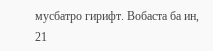мусбатро гирифт. Вобаста ба ин, 21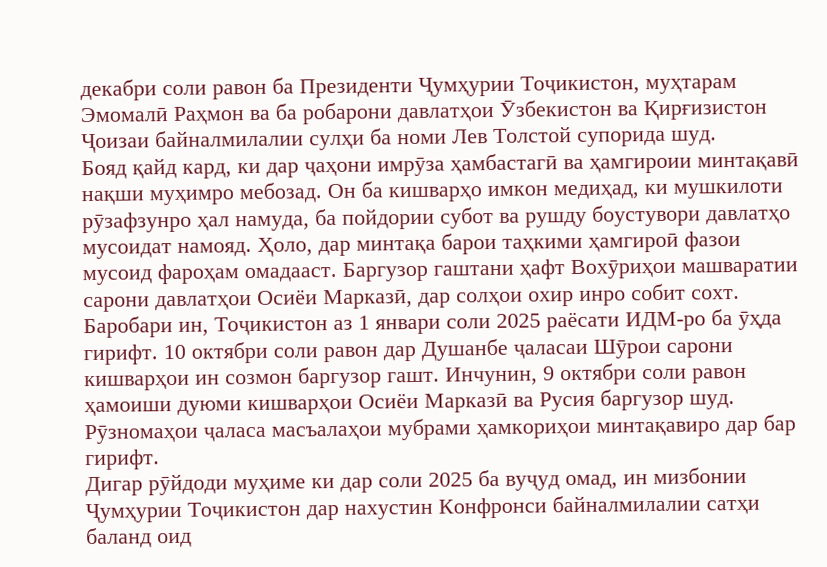декабри соли равон ба Президенти Ҷумҳурии Тоҷикистон, муҳтарам Эмомалӣ Раҳмон ва ба робарони давлатҳои Ӯзбекистон ва Қирғизистон Ҷоизаи байналмилалии сулҳи ба номи Лев Толстой супорида шуд.
Бояд қайд кард, ки дар ҷаҳони имрӯза ҳамбастагӣ ва ҳамгироии минтақавӣ нақши муҳимро мебозад. Он ба кишварҳо имкон медиҳад, ки мушкилоти рӯзафзунро ҳал намуда, ба пойдории субот ва рушду боустувори давлатҳо мусоидат намояд. Ҳоло, дар минтақа барои таҳкими ҳамгироӣ фазои мусоид фароҳам омадааст. Баргузор гаштани ҳафт Вохӯриҳои машваратии сарони давлатҳои Осиёи Марказӣ, дар солҳои охир инро собит сохт. Баробари ин, Тоҷикистон аз 1 январи соли 2025 раёсати ИДМ-ро ба ӯҳда гирифт. 10 октябри соли равон дар Душанбе ҷаласаи Шӯрои сарони кишварҳои ин созмон баргузор гашт. Инчунин, 9 октябри соли равон ҳамоиши дуюми кишварҳои Осиёи Марказӣ ва Русия баргузор шуд. Рӯзномаҳои ҷаласа масъалаҳои мубрами ҳамкориҳои минтақавиро дар бар гирифт.
Дигар рӯйдоди муҳиме ки дар соли 2025 ба вуҷуд омад, ин мизбонии Ҷумҳурии Тоҷикистон дар нахустин Конфронси байналмилалии сатҳи баланд оид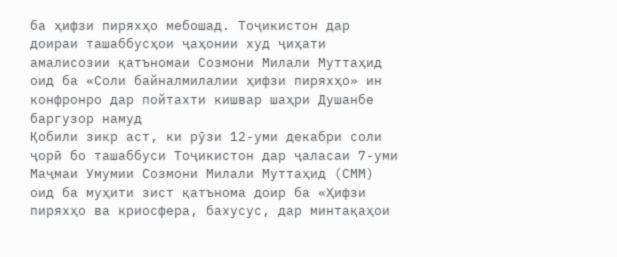ба ҳифзи пиряхҳо мебошад. Тоҷикистон дар доираи ташаббусҳои ҷаҳонии худ ҷиҳати амалисозии қатъномаи Созмони Милали Муттаҳид оид ба «Соли байналмилалии ҳифзи пиряхҳо» ин конфронро дар пойтахти кишвар шаҳри Душанбе баргузор намуд
Қобили зикр аст, ки рӯзи 12-уми декабри соли ҷорӣ бо ташаббуси Тоҷикистон дар ҷаласаи 7-уми Маҷмаи Умумии Созмони Милали Муттаҳид (СММ) оид ба муҳити зист қатънома доир ба «Ҳифзи пиряхҳо ва криосфера, бахусус, дар минтақаҳои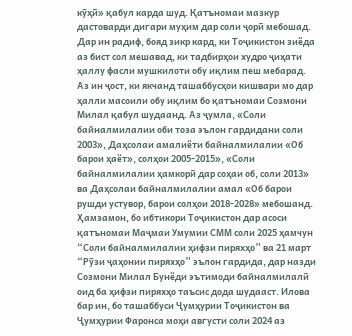кӯҳӣ» қабул карда шуд. Қатъномаи мазкур дастоварди дигари муҳим дар соли ҷорӣ мебошад.
Дар ин радиф, бояд зикр кард, ки Тоҷикистон зиёда аз бист сол мешавад, ки тадбирҳои худро ҷиҳати ҳаллу фасли мушкилоти обу иқлим пеш мебарад. Аз ин ҷост, ки якчанд ташаббусҳои кишвари мо дар ҳалли масоили обу иқлим бо қатъномаи Созмони Милал қабул шудаанд. Аз ҷумла, «Соли байналмилалии оби тоза эълон гардидани соли 2003», Даҳсолаи амалиёти байналмилалии «Об барои ҳаёт», солҳои 2005-2015», «Соли байналмилалии ҳамкорӣ дар соҳаи об, соли 2013» ва Даҳсолаи байналмилалии амал «Об барои рушди устувор, барои солҳои 2018-2028» мебошанд.
Ҳамзамон, бо ибтикори Тоҷикистон дар асоси қатъномаи Маҷмаи Умумии СММ соли 2025 ҳамчун “Соли байналмилалии ҳифзи пиряхҳо” ва 21 март “Рӯзи ҷаҳонии пиряхҳо” эълон гардида, дар назди Созмони Милал Бунёди эътимоди байналмилалӣ оид ба ҳифзи пиряхҳо таъсис дода шудааст. Илова бар ин, бо ташаббуси Ҷумҳурии Тоҷикистон ва Ҷумҳурии Фаронса моҳи августи соли 2024 аз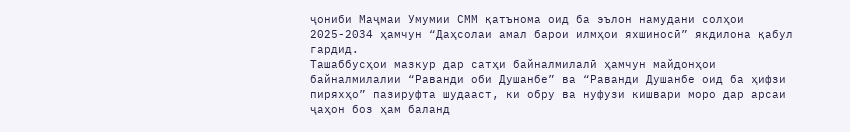ҷониби Маҷмаи Умумии СММ қатънома оид ба эълон намудани солҳои 2025-2034 ҳамчун “Даҳсолаи амал барои илмҳои яхшиносӣ” якдилона қабул гардид.
Ташаббусҳои мазкур дар сатҳи байналмилалӣ ҳамчун майдонҳои байналмилалии “Раванди оби Душанбе” ва “Раванди Душанбе оид ба ҳифзи пиряхҳо” пазируфта шудааст, ки обру ва нуфузи кишвари моро дар арсаи ҷаҳон боз ҳам баланд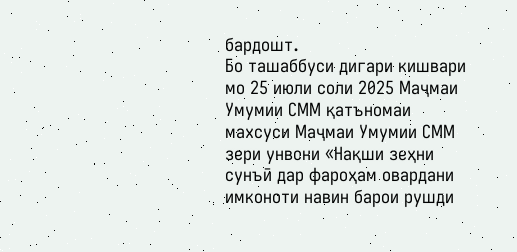бардошт.
Бо ташаббуси дигари кишвари мо 25 июли соли 2025 Маҷмаи Умумии СММ қатъномаи махсуси Маҷмаи Умумии СММ зери унвони «Нақши зеҳни сунъӣ дар фароҳам овардани имконоти навин барои рушди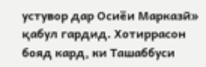устувор дар Осиёи Марказӣ» қабул гардид. Хотиррасон бояд кард, ки Ташаббуси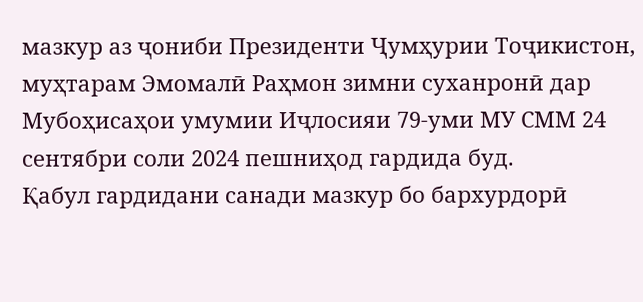мазкур аз ҷониби Президенти Ҷумҳурии Тоҷикистон, муҳтарам Эмомалӣ Раҳмон зимни суханронӣ дар Мубоҳисаҳои умумии Иҷлосияи 79-уми МУ СММ 24 сентябри соли 2024 пешниҳод гардида буд.
Қабул гардидани санади мазкур бо бархурдорӣ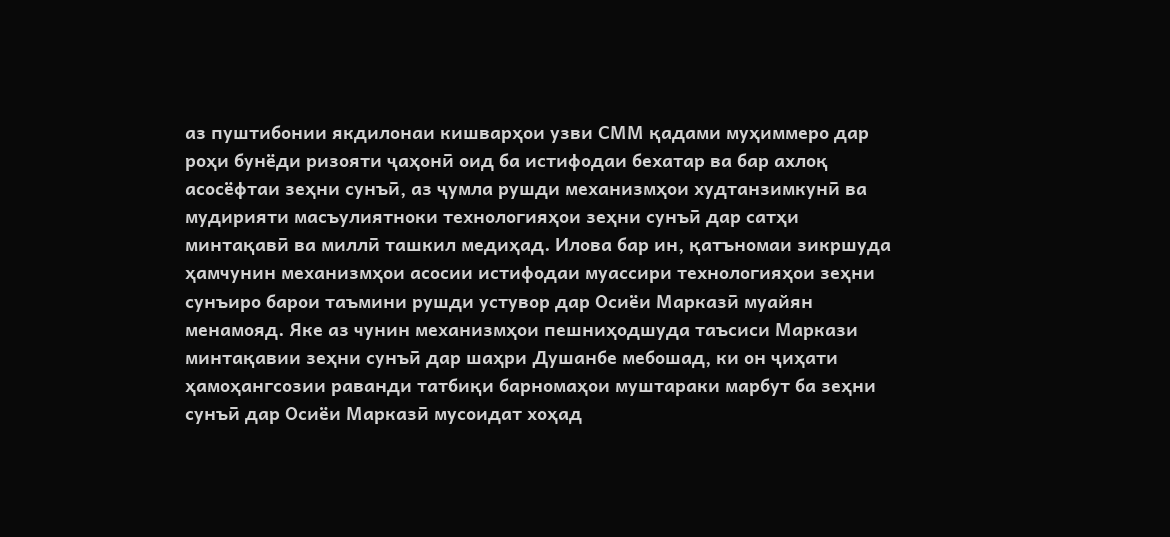аз пуштибонии якдилонаи кишварҳои узви СММ қадами муҳиммеро дар роҳи бунёди ризояти ҷаҳонӣ оид ба истифодаи бехатар ва бар ахлоқ асосёфтаи зеҳни сунъӣ, аз ҷумла рушди механизмҳои худтанзимкунӣ ва мудирияти масъулиятноки технологияҳои зеҳни сунъӣ дар сатҳи минтақавӣ ва миллӣ ташкил медиҳад. Илова бар ин, қатъномаи зикршуда ҳамчунин механизмҳои асосии истифодаи муассири технологияҳои зеҳни сунъиро барои таъмини рушди устувор дар Осиёи Марказӣ муайян менамояд. Яке аз чунин механизмҳои пешниҳодшуда таъсиси Маркази минтақавии зеҳни сунъӣ дар шаҳри Душанбе мебошад, ки он ҷиҳати ҳамоҳангсозии раванди татбиқи барномаҳои муштараки марбут ба зеҳни сунъӣ дар Осиёи Марказӣ мусоидат хоҳад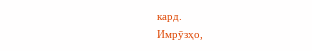кард.
Имрӯзҳо,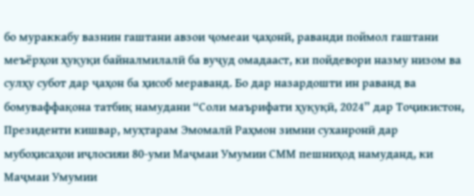бо мураккабу вазнин гаштани авзои ҷомеаи ҷаҳонӣ, раванди поймол гаштани меъёрҳои ҳуқуқи байналмилалӣ ба вуҷуд омадааст, ки пойдевори назму низом ва сулҳу субот дар ҷаҳон ба ҳисоб мераванд. Бо дар назардошти ин раванд ва бомуваффақона татбиқ намудани “Соли маърифати ҳуқуқӣ, 2024” дар Тоҷикистон, Президенти кишвар, муҳтарам Эмомалӣ Раҳмон зимни суханронӣ дар мубоҳисаҳои иҷлосияи 80-уми Маҷмаи Умумии СММ пешниҳод намуданд, ки Маҷмаи Умумии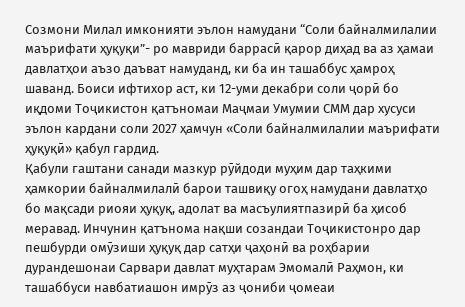Созмони Милал имконияти эълон намудани “Соли байналмилалии маърифати ҳуқуқи”- ро мавриди баррасӣ қарор диҳад ва аз ҳамаи давлатҳои аъзо даъват намуданд, ки ба ин ташаббус ҳамроҳ шаванд. Боиси ифтихор аст, ки 12-уми декабри соли ҷорӣ бо иқдоми Тоҷикистон қатъномаи Маҷмаи Умумии СММ дар хусуси эълон кардани соли 2027 ҳамчун «Соли байналмилалии маърифати ҳуқуқӣ» қабул гардид.
Қабули гаштани санади мазкур рӯйдоди муҳим дар таҳкими ҳамкории байналмилалӣ барои ташвиқу огоҳ намудани давлатҳо бо мақсади риояи ҳуқуқ, адолат ва масъулиятпазирӣ ба ҳисоб меравад. Инчунин қатънома нақши созандаи Тоҷикистонро дар пешбурди омӯзиши ҳуқуқ дар сатҳи ҷаҳонӣ ва роҳбарии дурандешонаи Сарвари давлат муҳтарам Эмомалӣ Раҳмон, ки ташаббуси навбатиашон имрӯз аз ҷониби ҷомеаи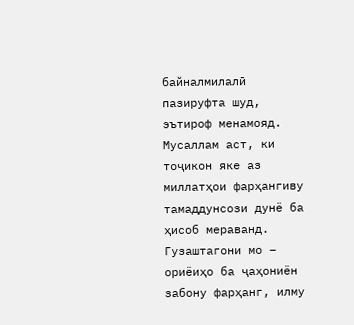байналмилалӣ пазируфта шуд, эътироф менамояд.
Мусаллам аст, ки тоҷикон яке аз миллатҳои фарҳангиву тамаддунсози дунё ба ҳисоб мераванд. Гузаштагони мо – ориёиҳо ба ҷаҳониён забону фарҳанг, илму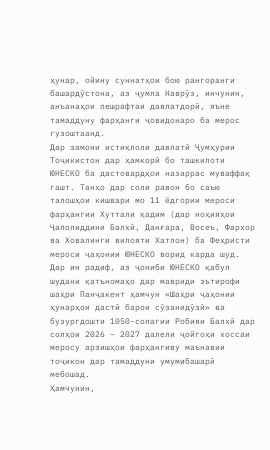ҳунар, ойину суннатҳои бою рангоранги башардӯстона, аз ҷумла Наврӯз, инчунин, анъанаҳои пешрафтаи давлатдорӣ, яъне тамаддуну фарҳанги ҷовидонаро ба мерос гузоштаанд.
Дар замони истиқлоли давлатӣ Ҷумҳурии Тоҷикистон дар ҳамкорӣ бо ташкилоти ЮНЕСКО ба дастовардҳои назаррас муваффақ гашт. Танҳо дар соли равон бо саъю талошҳои кишвари мо 11 ёдгории мероси фарҳангии Хуттали қадим (дар ноҳияҳои Ҷалолиддини Балхӣ, Данғара, Восеъ, Фархор ва Ховалинги вилояти Хатлон) ба Феҳристи мероси ҷаҳонии ЮНЕСКО ворид карда шуд.
Дар ин радиф, аз ҷониби ЮНЕСКО қабул шудани қатъномаҳо дар мавриди эътирофи шаҳри Панҷакент ҳамчун «Шаҳри ҷаҳонии ҳунарҳои дастӣ барои сӯзанидӯзӣ» ва бузургдошти 1050-солагии Робияи Балхӣ дар солҳои 2026 – 2027 далели ҷойгоҳи хоссаи меросу арзишҳои фарҳангиву маънавии тоҷикон дар тамаддуни умумибашарӣ мебошад.
Ҳамчунин,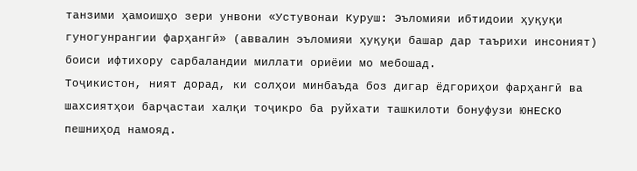танзими ҳамоишҳо зери унвони «Устувонаи Куруш: Эъломияи ибтидоии ҳуқуқи гуногунрангии фарҳангӣ» (аввалин эъломияи ҳуқуқи башар дар таърихи инсоният) боиси ифтихору сарбаландии миллати ориёии мо мебошад.
Тоҷикистон, ният дорад, ки солҳои минбаъда боз дигар ёдгориҳои фарҳангӣ ва шахсиятҳои барҷастаи халқи тоҷикро ба руйхати ташкилоти бонуфузи ЮНЕСКО пешниҳод намояд.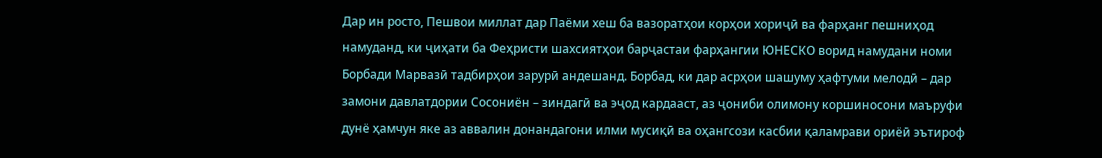Дар ин росто, Пешвои миллат дар Паёми хеш ба вазоратҳои корҳои хориҷӣ ва фарҳанг пешниҳод намуданд, ки ҷиҳати ба Феҳристи шахсиятҳои барҷастаи фарҳангии ЮНЕСКО ворид намудани номи Борбади Марвазӣ тадбирҳои зарурӣ андешанд. Борбад, ки дар асрҳои шашуму ҳафтуми мелодӣ – дар замони давлатдории Сосониён – зиндагӣ ва эҷод кардааст, аз ҷониби олимону коршиносони маъруфи дунё ҳамчун яке аз аввалин донандагони илми мусиқӣ ва оҳангсози касбии қаламрави ориёӣ эътироф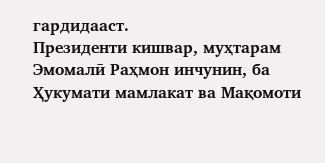гардидааст.
Президенти кишвар, муҳтарам Эмомалӣ Раҳмон инчунин, ба Ҳукумати мамлакат ва Мақомоти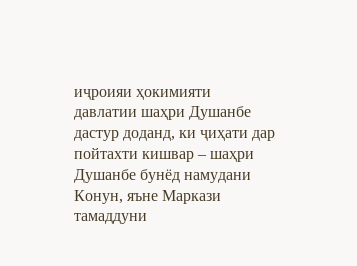иҷроияи ҳокимияти давлатии шаҳри Душанбе дастур доданд, ки ҷиҳати дар пойтахти кишвар – шаҳри Душанбе бунёд намудани Конун, яъне Маркази тамаддуни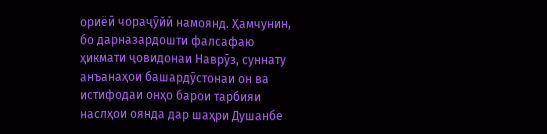ориёӣ чораҷӯйӣ намоянд. Ҳамчунин, бо дарназардошти фалсафаю ҳикмати ҷовидонаи Наврӯз, суннату анъанаҳои башардӯстонаи он ва истифодаи онҳо барои тарбияи наслҳои оянда дар шаҳри Душанбе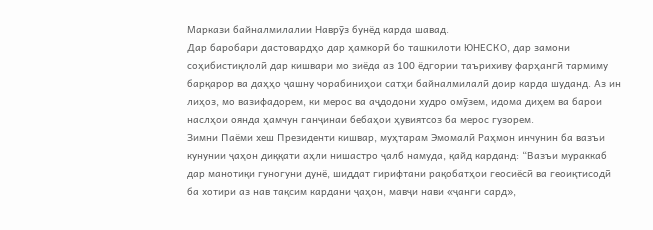Маркази байналмилалии Наврӯз бунёд карда шавад.
Дар баробари дастовардҳо дар ҳамкорӣ бо ташкилоти ЮНЕСКО, дар замони соҳибистиқлолӣ дар кишвари мо зиёда аз 100 ёдгории таърихиву фарҳангӣ тармиму барқарор ва даҳҳо ҷашну чорабиниҳои сатҳи байналмилалӣ доир карда шуданд. Аз ин лиҳоз, мо вазифадорем, ки мерос ва аҷдодони худро омӯзем, идома диҳем ва барои наслҳои оянда ҳамчун ганҷинаи бебаҳои ҳувиятсоз ба мерос гузорем.
Зимни Паёми хеш Президенти кишвар, муҳтарам Эмомалӣ Раҳмон инчунин ба вазъи кунунии ҷаҳон диққати аҳли нишастро ҷалб намуда, қайд карданд: “Вазъи мураккаб дар манотиқи гуногуни дунё, шиддат гирифтани рақобатҳои геосиёсӣ ва геоиқтисодӣ ба хотири аз нав тақсим кардани ҷаҳон, мавҷи нави «ҷанги сард»,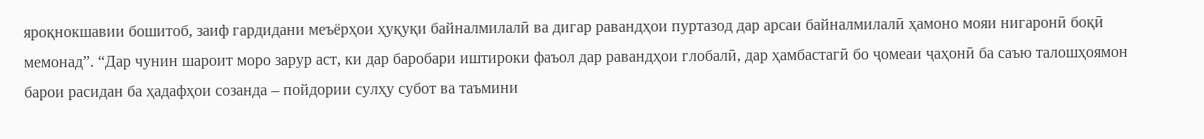яроқнокшавии бошитоб, заиф гардидани меъёрҳои ҳуқуқи байналмилалӣ ва дигар равандҳои пуртазод дар арсаи байналмилалӣ ҳамоно мояи нигаронӣ боқӣ мемонад”. “Дар чунин шароит моро зарур аст, ки дар баробари иштироки фаъол дар равандҳои глобалӣ, дар ҳамбастагӣ бо ҷомеаи ҷаҳонӣ ба саъю талошҳоямон барои расидан ба ҳадафҳои созанда – пойдории сулҳу субот ва таъмини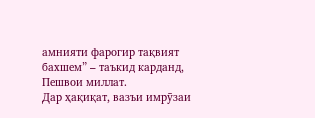амнияти фарогир тақвият бахшем” – таъкид карданд, Пешвои миллат.
Дар ҳақиқат, вазъи имрӯзаи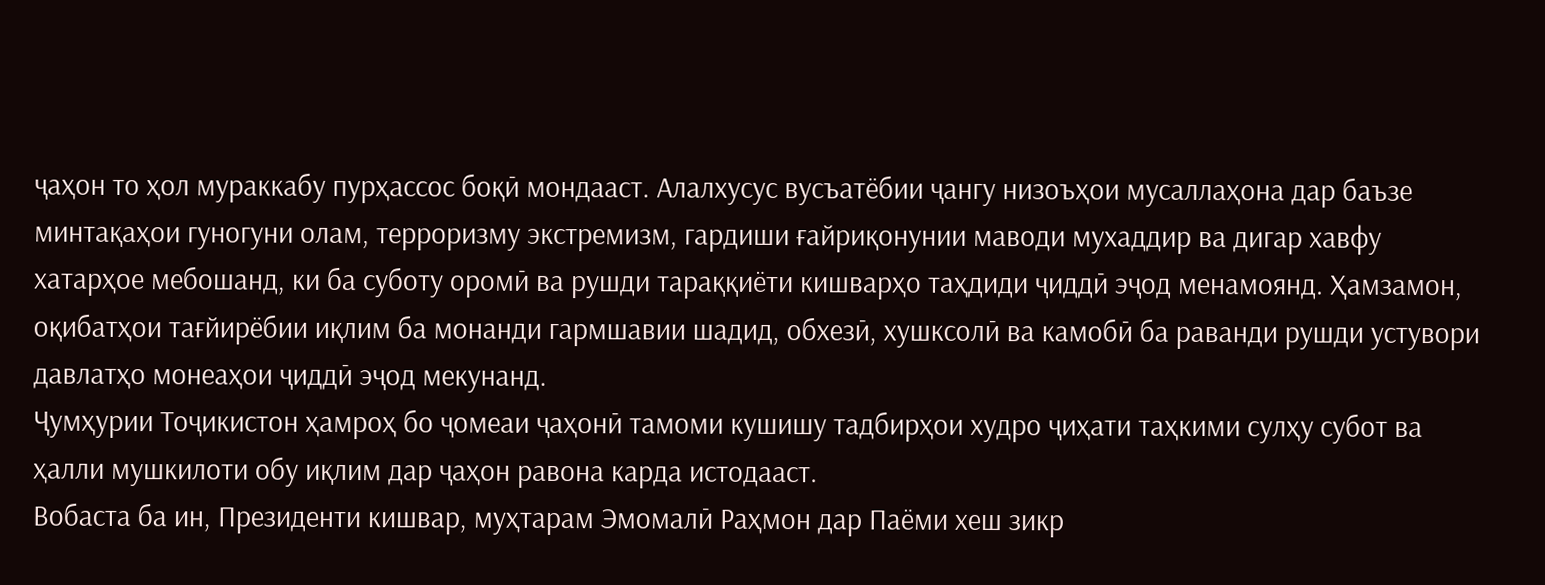ҷаҳон то ҳол мураккабу пурҳассос боқӣ мондааст. Алалхусус вусъатёбии ҷангу низоъҳои мусаллаҳона дар баъзе минтақаҳои гуногуни олам, терроризму экстремизм, гардиши ғайриқонунии маводи мухаддир ва дигар хавфу хатарҳое мебошанд, ки ба суботу оромӣ ва рушди тараққиёти кишварҳо таҳдиди ҷиддӣ эҷод менамоянд. Ҳамзамон, оқибатҳои тағйирёбии иқлим ба монанди гармшавии шадид, обхезӣ, хушксолӣ ва камобӣ ба раванди рушди устувори давлатҳо монеаҳои ҷиддӣ эҷод мекунанд.
Ҷумҳурии Тоҷикистон ҳамроҳ бо ҷомеаи ҷаҳонӣ тамоми кушишу тадбирҳои худро ҷиҳати таҳкими сулҳу субот ва ҳалли мушкилоти обу иқлим дар ҷаҳон равона карда истодааст.
Вобаста ба ин, Президенти кишвар, муҳтарам Эмомалӣ Раҳмон дар Паёми хеш зикр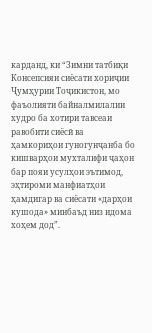карданд, ки “Зимни татбиқи Консепсияи сиёсати хориҷии Ҷумҳурии Тоҷикистон, мо фаъолияти байналмилалии худро ба хотири тавсеаи равобити сиёсӣ ва ҳамкориҳои гуногунҷанба бо кишварҳои мухталифи ҷаҳон бар пояи усулҳои эътимод, эҳтироми манфиатҳои ҳамдигар ва сиёсати «дарҳои кушода» минбаъд низ идома хоҳем дод”.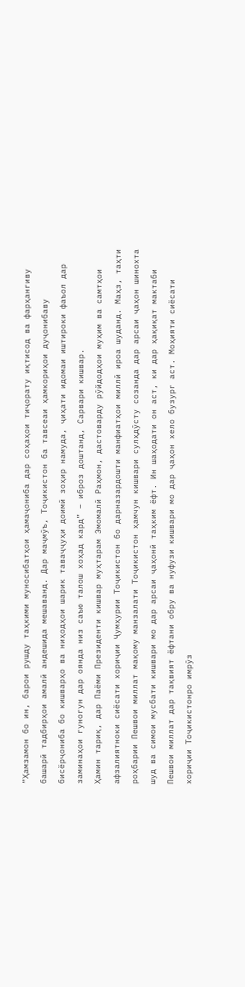“Ҳамзамон бо ин, барои рушду таҳкими муносибатҳои ҳамаҷониба дар соҳаҳои тиҷорату иқтисод ва фарҳангиву башарӣ тадбирҳои амалӣ андешида мешаванд. Дар маҷмӯъ, Тоҷикистон ба тавсеаи ҳамкориҳои дуҷонибаву бисёрҷониба бо кишварҳо ва ниҳодҳои шарик таваҷҷуҳи доимӣ зоҳир намуда, ҷиҳати идомаи иштироки фаъол дар заминаҳои гуногун дар оянда низ саъю талош хоҳад кард” – иброз доштанд, Сарвари кишвар.
Ҳамин тариқ, дар Паёми Президенти кишвар муҳтарам Эмомалӣ Раҳмон, дастоварду рӯйдодҳои муҳим ва самтҳои афзалиятноки сиёсати хориҷии Ҷумҳурии Тоҷикистон бо дарназардошти манфиатҳои миллӣ ироа шуданд. Маҳз, таҳти роҳбарии Пешвои миллат мақому манзалати Тоҷикистон ҳамчун кишвари сулҳдӯсту созанда дар арсаи ҷаҳон шинохта шуд ва симои мусбати кишвари мо дар арсаи ҷаҳонӣ таҳким ёфт. Ин шаҳодати он аст, ки дар ҳақиқат мактаби Пешвои миллат дар тақвият ёфтани обру ва нуфузи кишвари мо дар ҷаҳон хело бузург аст. Моҳияти сиёсати хориҷии Тоҷикистонро имрӯз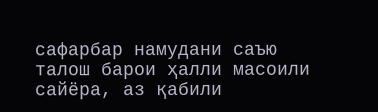сафарбар намудани саъю талош барои ҳалли масоили сайёра, аз қабили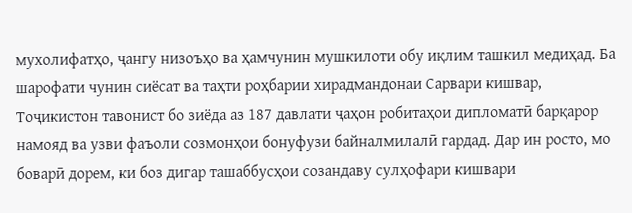мухолифатҳо, ҷангу низоъҳо ва ҳамчунин мушкилоти обу иқлим ташкил медиҳад. Ба шарофати чунин сиёсат ва таҳти роҳбарии хирадмандонаи Сарвари кишвар, Тоҷикистон тавонист бо зиёда аз 187 давлати ҷаҳон робитаҳои дипломатӣ барқарор намояд ва узви фаъоли созмонҳои бонуфузи байналмилалӣ гардад. Дар ин росто, мо боварӣ дорем, ки боз дигар ташаббусҳои созандаву сулҳофари кишвари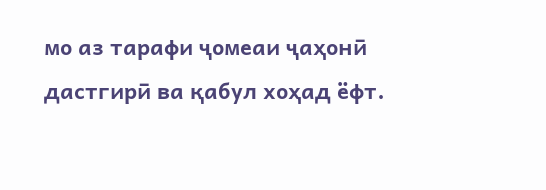мо аз тарафи ҷомеаи ҷаҳонӣ дастгирӣ ва қабул хоҳад ёфт.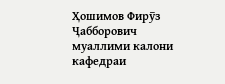Ҳошимов Фирӯз Ҷабборович
муаллими калони кафедраи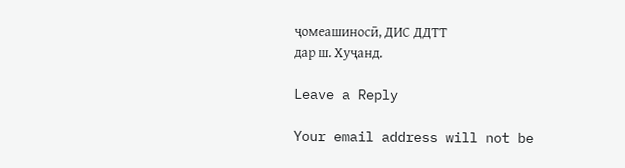ҷомеашиносӣ, ДИС ДДТТ
дар ш. Хуҷанд.

Leave a Reply

Your email address will not be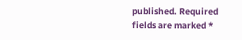published. Required fields are marked *